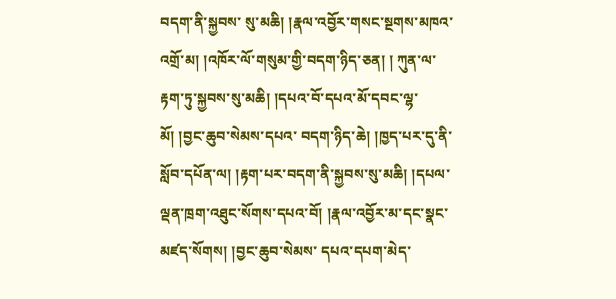བདག་ནི་སྐྱབས་ སུ་མཆི། །རྣལ་འབྱོར་གསང་སྔགས་མཁའ་འགྲོ་མ། །འཁོར་ལོ་གསུམ་གྱི་བདག་ཉིད་ཅན། ། ཀུན་ལ་རྟག་ཏུ་སྐྱབས་སུ་མཆི། །དཔའ་བོ་དཔའ་མོ་དབང་ལྷ་མོ། །བྱང་ཆུབ་སེམས་དཔའ་ བདག་ཉིད་ཆེ། །ཁྱད་པར་དུ་ནི་སློབ་དཔོན་ལ། །རྟག་པར་བདག་ནི་སྐྱབས་སུ་མཆི། །དཔལ་ ལྡན་ཁྲག་འཐུང་སོགས་དཔའ་བོ། །རྣལ་འབྱོར་མ་དང་སྣང་མཛད་སོགས། །བྱང་ཆུབ་སེམས་ དཔའ་དཔག་མེད་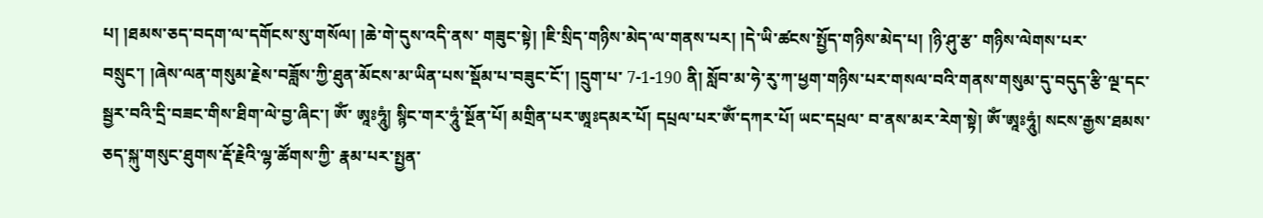པ། །ཐམས་ཅད་བདག་ལ་དགོངས་སུ་གསོལ། །ཆེ་གེ་དུས་འདི་ནས་ གཟུང་སྟེ། །ཇི་སྲིད་གཉིས་མེད་ལ་གནས་པར། །དེ་ཡི་ཚངས་སྤྱོད་གཉིས་མེད་པ། །ཉི་ཤུ་རྩ་ གཉིས་ལེགས་པར་བསྲུང་། །ཞེས་ལན་གསུམ་རྗེས་བཟློས་ཀྱི་ཐུན་མོངས་མ་ཡིན་པས་སྡོམ་པ་བཟུང་ངོ་། །དྲུག་པ་ 7-1-190 ནི། སློབ་མ་ཧེ་རུ་ཀ་ཕྱག་གཉིས་པར་གསལ་བའི་གནས་གསུམ་དུ་བདུད་རྩི་ལྔ་དང་སྦྱར་བའི་དྲི་བཟང་གིས་ཐིག་ལེ་བྱ་ཞིང་། ༀ་ ཨཱཿཧཱུཾ། སྙིང་གར་ཧཱུཾ་སྔོན་པོ། མགྲིན་པར་ཨཱཿདམར་པོ། དཔྲལ་པར་ༀ་དཀར་པོ། ཡང་དཔྲལ་ བ་ནས་མར་རེག་སྟེ། ༀ་ཨཱཿཧཱུཾ། སངས་རྒྱས་ཐམས་ཅད་སྐུ་གསུང་ཐུགས་རྡོ་རྗེའི་ལྷ་ཚོགས་ཀྱི་ རྣམ་པར་སྤྱན་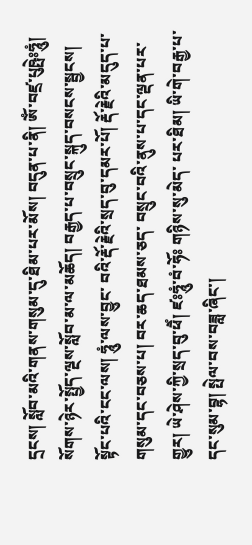དྲངས། སློབ་མའི་གནས་གསུམ་དུ་ཐིམ་པར་མོས། བདུན་པ་ནི། ༀ་བཛྲ་པུཥྤེཿཧཱུཾ། སོགས་ཉེར་སྤྱོད་ལྔས་སློབ་མ་ལ་མཆོད། བརྒྱད་པ་བསྲུང་སྐུད་བསངས་སྦྱངས། སྟོང་པའི་ངང་ལས། ཧཱུཾ་ལས་བྱུང་ བའི་རྡོ་རྗེའི་སྲད་བུ་དམར་པོ། རྡོ་རྗེའི་མདུད་པ་གསུམ་དང་བཅས་པ། བར་ཆད་ཐམས་ཅད་ བསྲུང་བའི་ནུས་པ་དང་ལྡན་པར་གྱུར། ཡེ་ཤེས་ཀྱི་སྲད་བུ་ཕཻཾ། ཛཿཧཱུཾ་བཾ་ཧོཿ གཉིས་སུ་མེད་ པར་ཐིམ། ཡི་གེ་བརྒྱ་པ་དང་སུམ་བྷ། སྤེལ་བས་བཟླ་ཞིང་།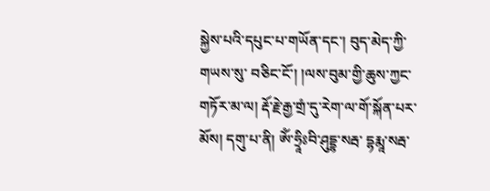སྐྱེས་པའི་དཔུང་པ་གཡོན་དང་། བུད་མེད་ཀྱི་གཡས་སུ་ བཅིང་ངོ་། །ལས་བུམ་གྱི་ཆུས་ཀྱང་གཏོར་མ་ལ། རྡོ་རྗེ་རྒྱ་གྲཾ་དུ་རེག་ལ་གོ་སྐོན་པར་མོས། དགུ་པ་ནི། ༀ་ཧྲཱིཿབི་ཤུདྡྷ་སརྦ་ དྷརྨཱ་སརྦ་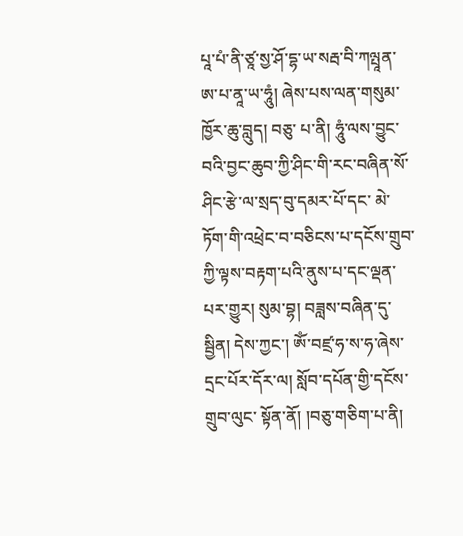པཱ་པཾ་ནི་ཙཱ་སྱ་ཤོ་དྷ་ཡ་སརྦ་བི་ཀལྤཱན་ཨ་པ་ནཱ་ཡ་ཧཱུཾ། ཞེས་པས་ལན་གསུམ་ཁྱོར་ཆུ་བླུད། བཅུ་ པ་ནི། ཧཱུཾ་ལས་བྱུང་བའི་བྱང་ཆུབ་ཀྱི་ཤིང་གི་རང་བཞིན་སོ་ཤིང་རྩེ་ལ་སྲད་བུ་དམར་པོ་དང་ མེ་ཏོག་གི་འཕྲེང་བ་བཅིངས་པ་དངོས་གྲུབ་ཀྱི་ལྟས་བརྟག་པའི་ནུས་པ་དང་ལྡན་པར་གྱུར། སུམ་བྷ། བཟླས་བཞིན་དུ་སྦྱིན། དེས་ཀྱང་། ༀ་བཛྲ་ཧ་ས་ཧ་ཞེས་དྲང་པོར་དོར་ལ། སློབ་དཔོན་གྱི་དངོས་གྲུབ་ལུང་ སྟོན་ནོ། །བཅུ་གཅིག་པ་ནི།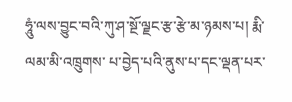ཧཱུཾ་ལས་བྱུང་བའི་ཀུ་ཤ་སྔོ་ལྗང་རྩ་རྩེ་མ་ཉམས་པ། རྨི་ལམ་མི་འཁྲུགས་ པ་བྱེད་པའི་ནུས་པ་དང་ལྡན་པར་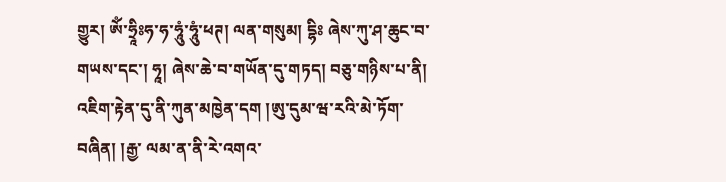གྱུར། ༀ་ཧྲཱིཿཧ་ཧ་ཧཱུཾ་ཧཱུཾ་ཕཊ། ལན་གསུམ། དྷིཿ ཞེས་ཀུ་ཤ་ཆུང་བ་ གཡས་དང་། ཧཱ། ཞེས་ཆེ་བ་གཡོན་དུ་གཏད། བཅུ་གཉིས་པ་ནི། འཇིག་རྟེན་དུ་ནི་ཀུན་མཁྱེན་དག །ཨུ་དུམ་ཝ་རའི་མེ་ཏོག་བཞིན། །རྒྱ་ ལམ་ན་ནི་རེ་འགའ་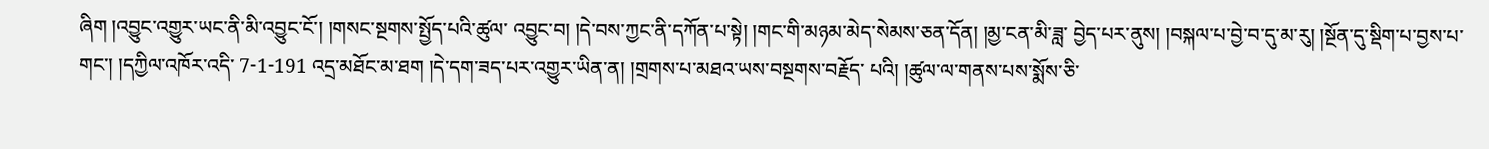ཞིག །འབྱུང་འགྱུར་ཡང་ནི་མི་འབྱུང་ངོ་། །གསང་སྔགས་སྤྱོད་པའི་ཚུལ་ འབྱུང་བ། །དེ་བས་ཀྱང་ནི་དཀོན་པ་སྟེ། །གང་གི་མཉམ་མེད་སེམས་ཅན་དོན། །མྱ་ངན་མི་ཟླ་ བྱེད་པར་ནུས། །བསྐལ་པ་བྱེ་བ་དུ་མ་རུ། །སྔོན་དུ་སྡིག་པ་བྱས་པ་གང་། །དཀྱིལ་འཁོར་འདི་ 7-1-191 འདྲ་མཐོང་མ་ཐག །དེ་དག་ཟད་པར་འགྱུར་ཡིན་ན། །གྲགས་པ་མཐའ་ཡས་བསྔགས་བརྗོད་ པའི། །ཚུལ་ལ་གནས་པས་སྨོས་ཅི་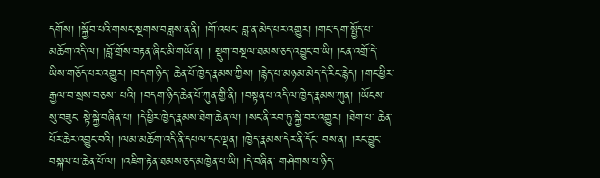དགོས། །སྐྱོབ་པའི་གསང་སྔགས་བཟླས་ན་ནི། །གོ་འཕང་ བླ་ན་མེད་པར་འགྱུར། །གང་དག་སྤྱོད་པ་མཆོག་འདི་ལ། །བློ་གྲོས་བརྟན་ཞིང་མི་གཡོ་ན། ། སྡུག་བསྔལ་ཐམས་ཅད་འབྱུང་བ་ཡི། །ངན་འགྲོ་དེ་ཡིས་གཅོད་པར་འགྱུར། །བདག་ཉིད་ ཆེན་པོ་ཁྱེད་རྣམས་ཀྱིས། །རྙེད་པ་མཉམ་མེད་དེ་རིང་རྙེད། །གང་ཕྱིར་རྒྱལ་བ་སྲས་བཅས་ པའི། །བདག་ཉིད་ཆེན་པོ་ཀུན་གྱི་ནི། །བསྟན་པ་འདི་ལ་ཁྱེད་རྣམས་ཀུན། །ཡོངས་སུ་བཟུང་ སྟེ་སྐྱེ་བཞིན་པ། །དེ་ཕྱིར་ཁྱེད་རྣམས་ཐེག་ཆེན་ལ། །སང་ནི་རབ་ཏུ་སྐྱེ་བར་འགྱུར། །ཐེག་པ་ ཆེན་པོར་ཆེར་འབྱུང་བའི། །ལམ་མཆོག་འདི་ནི་དཔལ་དང་ལྡན། །ཁྱེད་རྣམས་དེར་ནི་དོང་ བས་ན། །རང་བྱུང་བསྐལ་པ་ཆེན་པོ་ལ། །འཇིག་རྟེན་ཐམས་ཅད་མཁྱེན་པ་ཡི། །དེ་བཞིན་ གཤེགས་པ་ཉིད་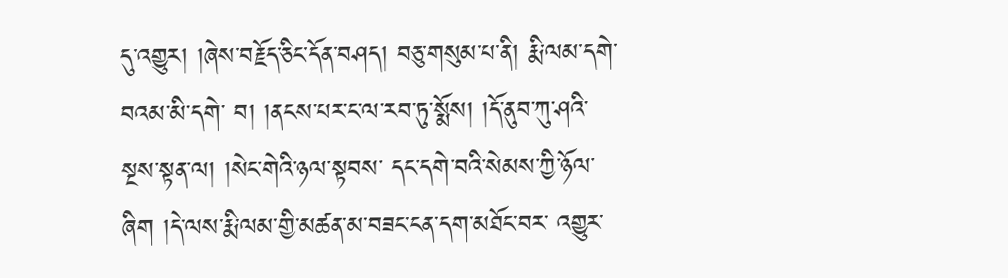དུ་འགྱུར། །ཞེས་བརྗོད་ཅིང་དོན་བཤད། བཅུ་གསུམ་པ་ནི། རྨི་ལམ་དགེ་བའམ་མི་དགེ་ བ། །ནངས་པར་ང་ལ་རབ་ཏུ་སྨོས། །དོ་ནུབ་ཀུ་ཤའི་སྔས་སྟན་ལ། །སེང་གེའི་ཉལ་སྟབས་ དང་དགེ་བའི་སེམས་ཀྱི་ཉོལ་ཞིག །དེ་ལས་རྨི་ལམ་གྱི་མཚན་མ་བཟང་ངན་དག་མཐོང་བར་ འགྱུར་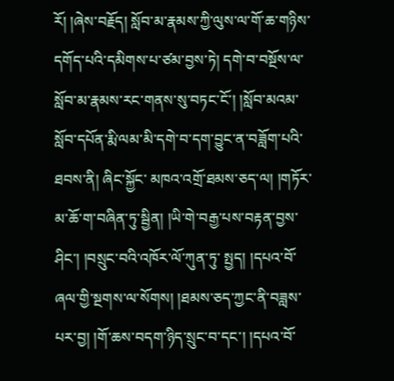རོ། །ཞེས་བརྗོད། སློབ་མ་རྣམས་ཀྱི་ལུས་ལ་གོ་ཆ་གཉིས་དགོད་པའི་དམིགས་པ་ཙམ་བྱས་ཏེ། དགེ་བ་བསྔོས་ལ་ སློབ་མ་རྣམས་རང་གནས་སུ་བཏང་ངོ་། །སློབ་མའམ་སློབ་དཔོན་རྨི་ལམ་མི་དགེ་བ་དག་བྱུང་ན་བཟློག་པའི་ཐབས་ནི། ཞིང་སྐྱོང་ མཁའ་འགྲོ་ཐམས་ཅད་ལ། །གཏོར་མ་ཆོ་ག་བཞིན་ཏུ་སྦྱིན། །ཡི་གེ་བརྒྱ་པས་བརྟན་བྱས་ཤིང་། །བསྲུང་བའི་འཁོར་ལོ་ཀུན་ཏུ་ སྤྱད། །དཔའ་བོ་ཞལ་གྱི་སྔགས་ལ་སོགས། །ཐམས་ཅད་ཀྱང་ནི་བཟླས་པར་བྱ། །གོ་ཆས་བདག་ཉིད་སྲུང་བ་དང་། །དཔའ་བོ་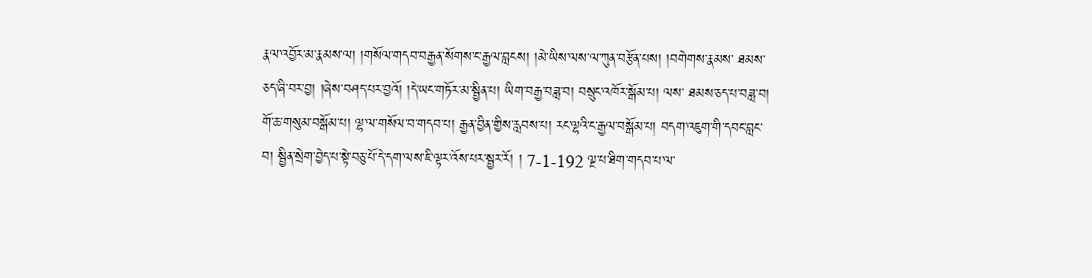རྣལ་འབྱོར་མ་རྣམས་ལ། །གསོལ་གདབ་བརྒྱན་སོགས་ང་རྒྱལ་བླངས། །མེ་ཡིས་ལས་ལ་ཀུན་བརྩོན་པས། །བགེགས་རྣམས་ ཐམས་ཅད་ཞི་བར་བྱ། །ཞེས་བཤད་པར་བྱའོ། །དེ་ཡང་གཏོར་མ་སྦྱིན་པ། ཡིག་བརྒྱ་བཟླ་བ། བསྲུང་འཁོར་སྒོམ་པ། ལས་ ཐམས་ཅད་པ་བཟླ་བ། གོ་ཆ་གསུམ་བསྒོམ་པ། ལྷ་ལ་གསོལ་བ་གདབ་པ། རྒྱན་བྱིན་གྱིས་རླབས་པ། རང་ལྷའི་ང་རྒྱལ་བསྒོམ་པ། བདག་འཇུག་གི་དབང་བླང་བ། སྦྱིན་སྲེག་བྱེད་པ་སྟེ་བཅུ་པོ་དེ་དག་ལས་ཇི་ལྟར་འོས་པར་སྦྱར་རོ། ། 7-1-192 ལྔ་པ་ཐིག་གདབ་པ་ལ་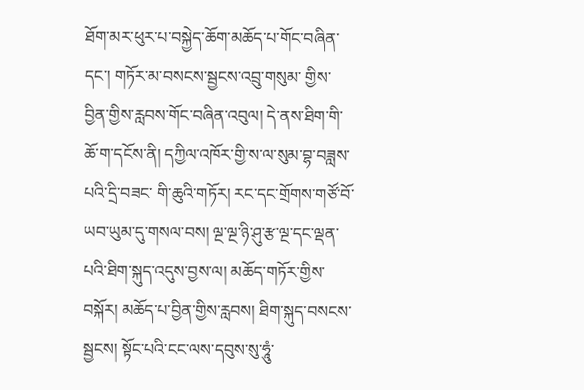ཐོག་མར་ཕུར་པ་བསྐྱེད་ཆོག་མཆོད་པ་གོང་བཞིན་དང་། གཏོར་མ་བསངས་སྦྱངས་འབྲུ་གསུམ་ གྱིས་བྱིན་གྱིས་རླབས་གོང་བཞིན་འབུལ། དེ་ནས་ཐིག་གི་ཆོ་ག་དངོས་ནི། དཀྱིལ་འཁོར་གྱི་ས་ལ་སུམ་བྷ་བཟླས་པའི་དྲི་བཟང་ གི་ཆུའི་གཏོར། རང་དང་གྲོགས་གཙོ་བོ་ཡབ་ཡུམ་དུ་གསལ་བས། ལྔ་ལྔ་ཉི་ཤུ་རྩ་ལྔ་དང་ལྡན་པའི་ཐིག་སྐུད་འདུས་བྱས་ལ། མཆོད་གཏོར་གྱིས་བསྐོར། མཆོད་པ་བྱིན་གྱིས་རླབས། ཐིག་སྐུད་བསངས་སྦྱངས། སྟོང་པའི་ངང་ལས་དབུས་སུ་ཧཱུཾ་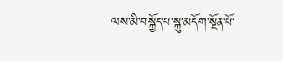ལས་མི་བསྐྱོད་པ་སྐུ་མདོག་སྔོན་པོ་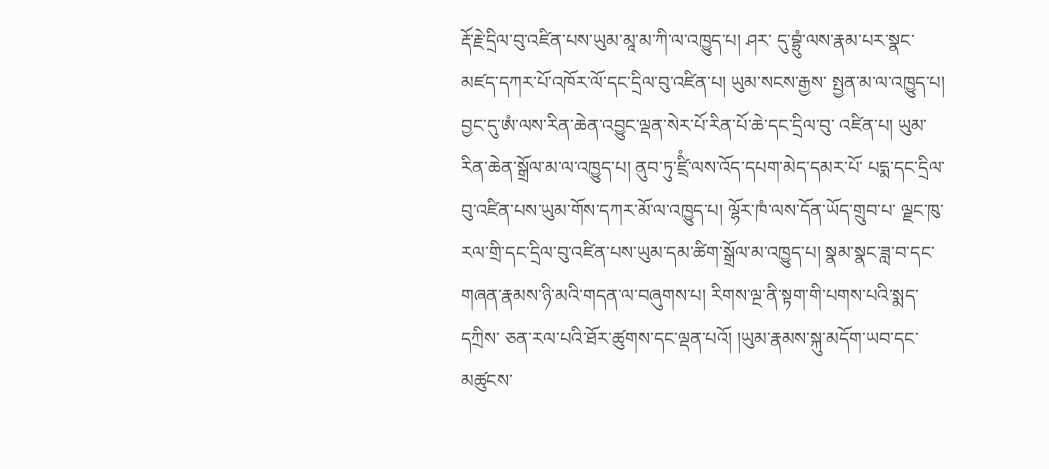རྡོ་རྗེ་དྲིལ་བུ་འཛིན་པས་ཡུམ་མཱ་མ་ཀི་ལ་འཁྱུད་པ། ཤར་ དུ་བྷྲུཾ་ལས་རྣམ་པར་སྣང་མཛད་དཀར་པོ་འཁོར་ལོ་དང་དྲིལ་བུ་འཛིན་པ། ཡུམ་སངས་རྒྱས་ སྤྱན་མ་ལ་འཁྱུད་པ། བྱང་དུ་ཨཾ་ལས་རིན་ཆེན་འབྱུང་ལྡན་སེར་པོ་རིན་པོ་ཆེ་དང་དྲིལ་བུ་ འཛིན་པ། ཡུམ་རིན་ཆེན་སྒྲོལ་མ་ལ་འཁྱུད་པ། ནུབ་ཏུ་ཛྲིཾ་ལས་འོད་དཔག་མེད་དམར་པོ་ པདྨ་དང་དྲིལ་བུ་འཛིན་པས་ཡུམ་གོས་དཀར་མོ་ལ་འཁྱུད་པ། ལྷོར་ཁཾ་ལས་དོན་ཡོད་གྲུབ་པ་ ལྗང་ཁུ་རལ་གྲི་དང་དྲིལ་བུ་འཛིན་པས་ཡུམ་དམ་ཚིག་སྒྲོལ་མ་འཁྱུད་པ། སྣམ་སྣང་ཟླ་བ་དང་ གཞན་རྣམས་ཉི་མའི་གདན་ལ་བཞུགས་པ། རིགས་ལྔ་ནི་སྟག་གི་པགས་པའི་སྨད་དཀྲིས་ ཅན་རལ་པའི་ཐོར་ཚུགས་དང་ལྡན་པའོ། །ཡུམ་རྣམས་སྐུ་མདོག་ཡབ་དང་མཚུངས་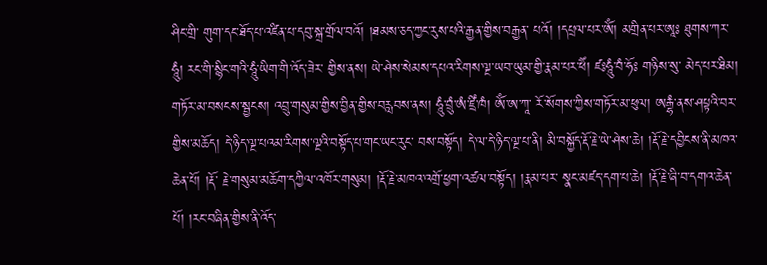ཤིང་གྲི་ གུག་དང་ཐོད་པ་འཛིན་པ་དབུ་སྐྲ་གྲོལ་བའོ། །ཐམས་ཅད་ཀྱང་རུས་པའི་རྒྱན་གྱིས་བརྒྱན་ པའོ། །དཔྲལ་པར་ༀ། མགྲིན་པར་ཨཱཿ ཐུགས་ཀར་ཧཱུཾ། རང་གི་སྙིང་གའི་ཧཱུཾ་ཡིག་གི་འོད་ཟེར་ གྱིས་ནས། ཡེ་ཤེས་སེམས་དཔའ་རིགས་ལྔ་ཡབ་ཡུམ་གྱི་རྣམ་པར་ཕཻཾ། ཛཿཧཱུཾ་བཾ་ཧོཿ གཉིས་སུ་ མེད་པར་ཐིམ། གཏོར་མ་བསངས་སྦྱངས། འབྲུ་གསུམ་གྱིས་བྱིན་གྱིས་བརླབས་ནས། ཧཱུཾ་བྲུཾ་ཨཾ་ཛྲིཾ་ཁཾ། ༀ་ཨ་ཀཱ་ རོ་སོགས་ཀྱིས་གཏོར་མ་ཕུལ། ཨརྒྷཾ་ནས་ཤཔྟའི་བར་གྱིས་མཆོད། དེ་ཉིད་ལྔ་པའམ་རིགས་ལྔའི་བསྟོད་པ་གང་ཡང་རུང་ བས་བསྟོད། དེ་ལ་དེ་ཉིད་ལྔ་པ་ནི། མི་བསྐྱོད་རྡོ་རྗེ་ཡེ་ཤེས་ཆེ། །རྡོ་རྗེ་དབྱིངས་ནི་མཁའ་ཆེན་པོ། །རྡོ་ རྗེ་གསུམ་མཆོག་དཀྱིལ་འཁོར་གསུམ། །རྡོ་རྗེ་མཁའ་འགྲོ་ཕྱག་འཚལ་བསྟོད། །རྣམ་པར་ སྣང་མཛད་དག་པ་ཆེ། །རྡོ་རྗེ་ཞི་བ་དགའ་ཆེན་པོ། །རང་བཞིན་གྱིས་ནི་འོད་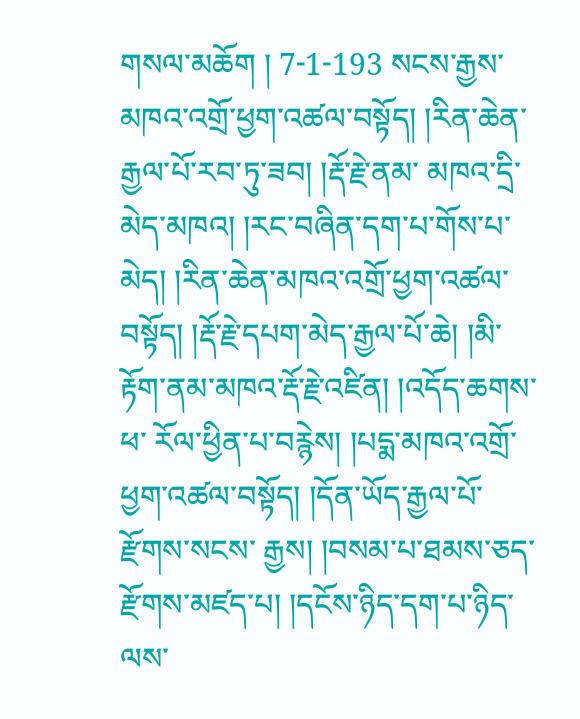གསལ་མཆོག ། 7-1-193 སངས་རྒྱས་མཁའ་འགྲོ་ཕྱག་འཚལ་བསྟོད། །རིན་ཆེན་རྒྱལ་པོ་རབ་ཏུ་ཟབ། །རྡོ་རྗེ་ནམ་ མཁའ་དྲི་མེད་མཁའ། །རང་བཞིན་དག་པ་གོས་པ་མེད། །རིན་ཆེན་མཁའ་འགྲོ་ཕྱག་འཚལ་ བསྟོད། །རྡོ་རྗེ་དཔག་མེད་རྒྱལ་པོ་ཆེ། །མི་རྟོག་ནམ་མཁའ་རྡོ་རྗེ་འཛིན། །འདོད་ཆགས་ཕ་ རོལ་ཕྱིན་པ་བརྙེས། །པདྨ་མཁའ་འགྲོ་ཕྱག་འཚལ་བསྟོད། །དོན་ཡོད་རྒྱལ་པོ་རྫོགས་སངས་ རྒྱས། །བསམ་པ་ཐམས་ཅད་རྫོགས་མཛད་པ། །དངོས་ཉིད་དག་པ་ཉིད་ལས་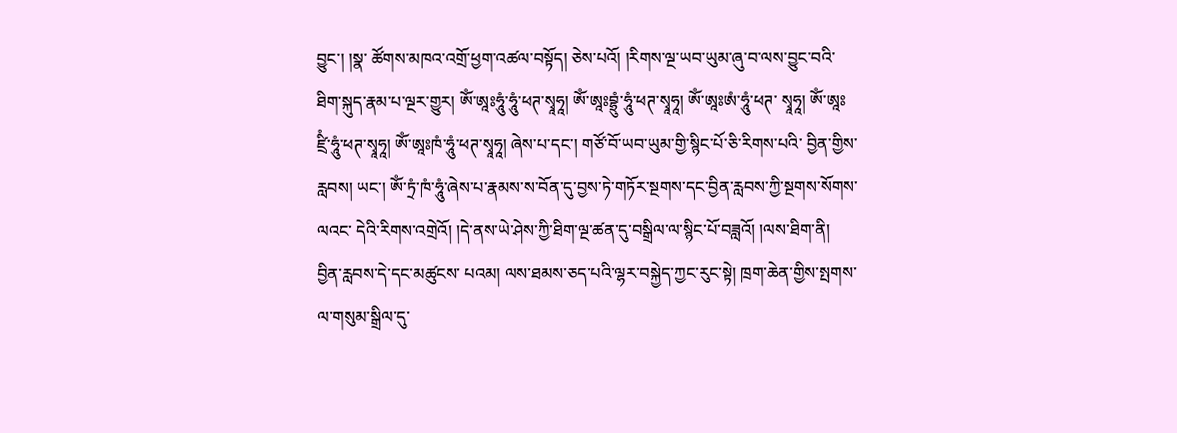བྱུང་། །སྣ་ ཚོགས་མཁའ་འགྲོ་ཕྱག་འཚལ་བསྟོད། ཅེས་པའོ། །རིགས་ལྔ་ཡབ་ཡུམ་ཞུ་བ་ལས་བྱུང་བའི་ ཐིག་སྐུད་རྣམ་པ་ལྔར་གྱུར། ༀ་ཨཱཿཧཱུཾ་ཧཱུཾ་ཕཊ་སྭཱཧཱ། ༀ་ཨཱཿབྷྲུཾ་ཧཱུཾ་ཕཊ་སྭཱཧཱ། ༀ་ཨཱཿཨཾ་ཧཱུཾ་ཕཊ་ སྭཱཧཱ། ༀ་ཨཱཿཛྲིཾ་ཧཱུཾ་ཕཊ་སྭཱཧཱ། ༀ་ཨཱཿཁཾ་ཧཱུཾ་ཕཊ་སྭཱཧཱ། ཞེས་པ་དང་། གཙོ་བོ་ཡབ་ཡུམ་གྱི་སྙིང་པོ་ཅི་རིགས་པའི་ བྱིན་གྱིས་རླབས། ཡང་། ༀ་ཏྲཾ་ཁཾ་ཧཱུཾ་ཞེས་པ་རྣམས་ས་བོན་དུ་བྱས་ཏེ་གཏོར་སྔགས་དང་བྱིན་རླབས་ཀྱི་སྔགས་སོགས་ལའང་ དེའི་རིགས་འགྲེའོ། །དེ་ནས་ཡེ་ཤེས་ཀྱི་ཐིག་ལྔ་ཚན་དུ་བསྒྲིལ་ལ་སྙིང་པོ་བཟླའོ། །ལས་ཐིག་ནི། བྱིན་རླབས་དེ་དང་མཚུངས་ པའམ། ལས་ཐམས་ཅད་པའི་ལྷར་བསྐྱེད་ཀྱང་རུང་སྟེ། ཁྲག་ཆེན་གྱིས་སྤགས་ལ་གསུམ་སྒྲིལ་དུ་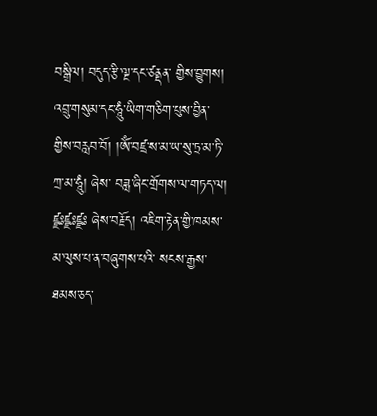བསྒྲིལ། བདུད་རྩི་ལྔ་དང་ཙནྡན་ གྱིས་བྱུགས། འབྲུ་གསུམ་དང་ཧཱུཾ་ཡིག་གཅིག་པུས་བྱིན་གྱིས་བརླབ་བོ། །ༀ་བཛྲ་ས་མ་ཡ་སུ་ཏྲ་མ་ཏི་ཀྲ་མ་ཧཱུཾ། ཞེས་ བཟླ་ཞིང་གྲོགས་ལ་གཏད་ལ། ཛྫཿཛྫཿཛྫཿ ཞེས་བརྗོད། འཇིག་རྟེན་གྱི་ཁམས་མ་ལུས་པ་ན་བཞུགས་པའི་ སངས་རྒྱས་ཐམས་ཅད་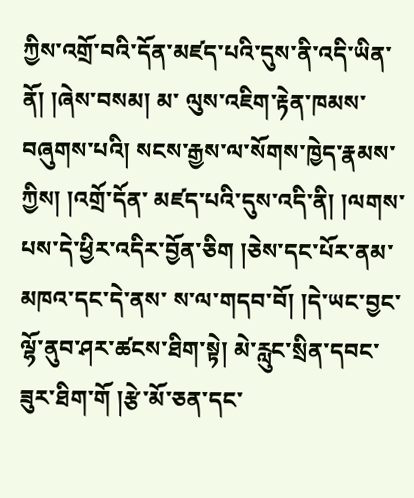ཀྱིས་འགྲོ་བའི་དོན་མཛད་པའི་དུས་ནི་འདི་ཡིན་ནོ། །ཞེས་བསམ། མ་ ལུས་འཇིག་རྟེན་ཁམས་བཞུགས་པའི། སངས་རྒྱས་ལ་སོགས་ཁྱེད་རྣམས་ཀྱིས། །འགྲོ་དོན་ མཛད་པའི་དུས་འདི་ནི། །ལགས་པས་དེ་ཕྱིར་འདིར་བྱོན་ཅིག །ཅེས་དང་པོར་ནམ་མཁའ་དང་དེ་ནས་ ས་ལ་གདབ་བོ། །དེ་ཡང་བྱང་ལྷོ་ནུབ་ཤར་ཚངས་ཐིག་སྟེ། མེ་རླུང་སྲིན་དབང་ཟུར་ཐིག་གོ །རྩེ་མོ་ཅན་དང་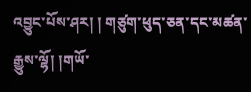འབྱུང་པོས་ཤར། ། གཙུག་ཕུད་ཅན་དང་མཚན་རྒྱུས་ལྷོ། །གཡོ་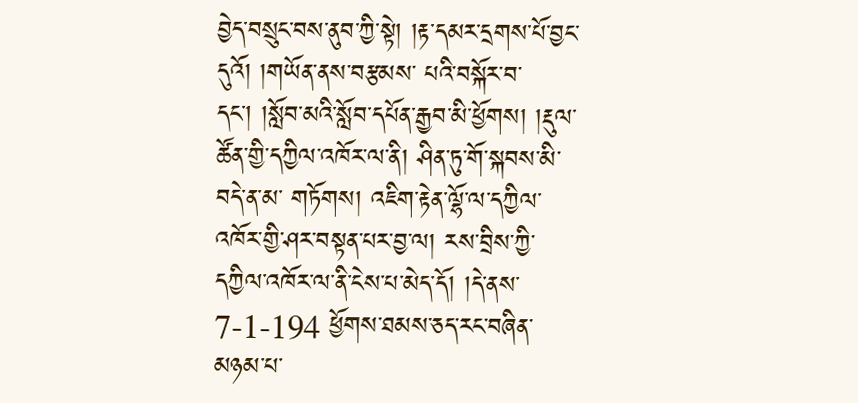བྱེད་བསྲུང་བས་ནུབ་ཀྱི་སྟེ། །རྟ་དམར་དྲགས་པོ་བྱང་དུའོ། །གཡོན་ནས་བརྩམས་ པའི་བསྐོར་བ་དང་། །སློབ་མའི་སློབ་དཔོན་རྒྱབ་མི་ཕྱོགས། །རྡུལ་ཚོན་གྱི་དཀྱིལ་འཁོར་ལ་ནི། ཤིན་ཏུ་གོ་སྐབས་མི་བདེ་ན་མ་ གཏོགས། འཇིག་རྟེན་ལྷོ་ལ་དཀྱིལ་འཁོར་གྱི་ཤར་བསྟན་པར་བྱ་ལ། རས་བྲིས་ཀྱི་དཀྱིལ་འཁོར་ལ་ནི་ངེས་པ་མེད་དོ། །དེ་ནས་ 7-1-194 ཕྱོགས་ཐམས་ཅད་རང་བཞིན་མཉམ་པ་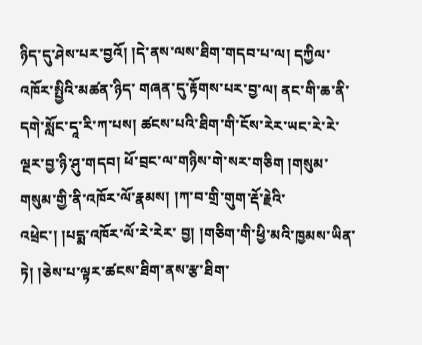ཉིད་དུ་ཤེས་པར་བྱའོ། །དེ་ནས་ལས་ཐིག་གདབ་པ་ལ། དཀྱིལ་འཁོར་སྤྱིའི་མཚན་ཉིད་ གཞན་དུ་རྟོགས་པར་བྱ་ལ། ནང་གི་ཆ་ནི་དགེ་སློང་དཱ་རི་ཀ་པས། ཚངས་པའི་ཐིག་གི་ངོས་རེར་ཡང་རེ་རེ་ལྔར་བྱ་ཉི་ཤུ་གདབ། ཕོ་བྲང་ལ་གཉིས་གེ་སར་གཅིག །གསུམ་གསུམ་གྱི་ནི་འཁོར་ལོ་རྣམས། །ཀ་བ་གྲི་གུག་རྡོ་རྗེའི་འཕྲེང་། །པདྨ་འཁོར་ལོ་རེ་རེར་ བྱ། །གཅིག་གི་ཕྱི་མའི་ཁྱམས་ཡིན་ཏེ། །ཅེས་པ་ལྟར་ཚངས་ཐིག་ནས་རྩ་ཐིག་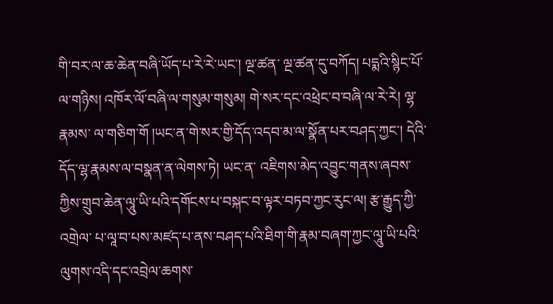གི་བར་ལ་ཆ་ཆེན་བཞི་ཡོད་པ་རེ་རེ་ཡང་། ལྔ་ཚན་ ལྔ་ཚན་དུ་བཀོད། པདྨའི་སྙིང་པོ་ལ་གཉིས། འཁོར་ལོ་བཞི་ལ་གསུམ་གསུམ། གེ་སར་དང་འཕྲེང་བ་བཞི་ལ་རེ་རེ། ལྷ་རྣམས་ ལ་གཅིག་གོ །ཡང་ན་གེ་སར་གྱི་དོད་འདབ་མ་ལ་སྣོན་པར་བཤད་ཀྱང་། དེའི་དོད་ལྷ་རྣམས་ལ་བསྣན་ན་ལེགས་ཏེ། ཡང་ན་ འཇིགས་མེད་འབྱུང་གནས་ཞབས་ཀྱིས་གྲུབ་ཆེན་ལཱུ་ཡི་པའི་དགོངས་པ་བསྐང་བ་ལྟར་བཏབ་ཀྱང་རུང་ལ། རྩ་རྒྱུད་ཀྱི་འགྲེལ་ པ་ལཱ་བ་པས་མཛད་པ་ནས་བཤད་པའི་ཐིག་གི་རྣམ་བཞག་ཀྱང་ལཱུ་ཡི་པའི་ལུགས་འདི་དང་འབྲེལ་ཆགས་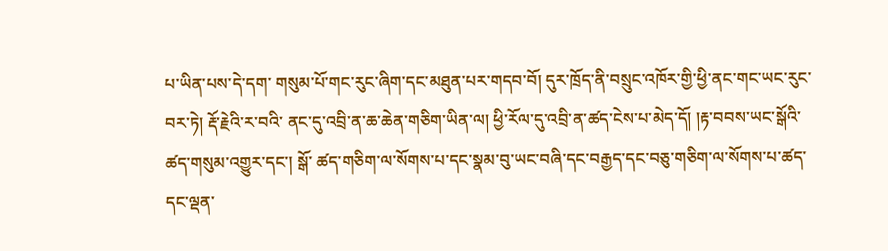པ་ཡིན་པས་དེ་དག་ གསུམ་པོ་གང་རུང་ཞིག་དང་མཐུན་པར་གདབ་བོ། དུར་ཁྲོད་ནི་བསྲུང་འཁོར་གྱི་ཕྱི་ནང་གང་ཡང་རུང་བར་ཏེ། རྡོ་རྗེའི་ར་བའི་ ནང་དུ་འབྲི་ན་ཆ་ཆེན་གཅིག་ཡིན་ལ། ཕྱི་རོལ་དུ་འབྲི་ན་ཚད་ངེས་པ་མེད་དོ། །རྟ་བབས་ཡང་སྒོའི་ཚད་གསུམ་འགྱུར་དང་། སྒོ་ ཚད་གཅིག་ལ་སོགས་པ་དང་སྣམ་བུ་ཡང་བཞི་དང་བརྒྱད་དང་བཅུ་གཅིག་ལ་སོགས་པ་ཚད་དང་ལྡན་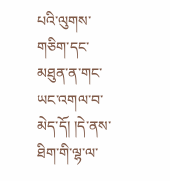པའི་ལུགས་གཅིག་དང་ མཐུན་ན་གང་ཡང་འགལ་བ་མེད་དོ། །དེ་ནས་ཐིག་གི་ལྷ་ལ་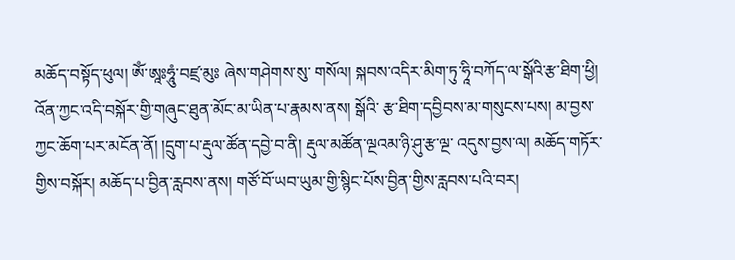མཆོད་བསྟོད་ཕུལ། ༀ་ཨཱཿཧཱུཾ་བཛྲ་མུཿ ཞེས་གཤེགས་སུ་ གསོལ། སྐབས་འདིར་མིག་ཏུ་ཧཱི་བཀོད་ལ་སྒོའི་རྩ་ཐིག་ཕྱི། འོན་ཀྱང་འདི་བསྐོར་གྱི་གཞུང་ཐུན་མོང་མ་ཡིན་པ་རྣམས་ནས། སྒོའི་ རྩ་ཐིག་དབྱིབས་མ་གསུངས་པས། མ་བྱས་ཀྱང་ཆོག་པར་མངོན་ནོ། །དྲུག་པ་རྡུལ་ཚོན་དབྱེ་བ་ནི། རྡུལ་མཚོན་ལྔའམ་ཉི་ཤུ་རྩ་ལྔ་ འདུས་བྱས་ལ། མཆོད་གཏོར་གྱིས་བསྐོར། མཆོད་པ་བྱིན་རླབས་ནས། གཙོ་བོ་ཡབ་ཡུམ་གྱི་སྙིང་པོས་བྱིན་གྱིས་རླབས་པའི་བར།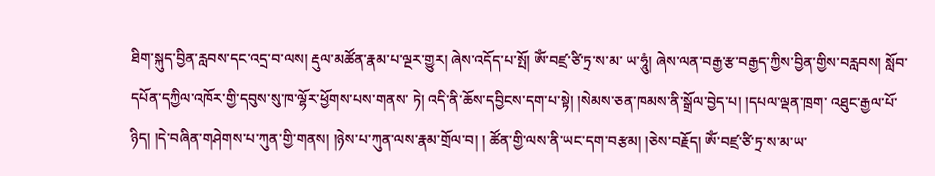ཐིག་སྐུད་བྱིན་རླབས་དང་འདྲ་བ་ལས། རྡུལ་མཚོན་རྣམ་པ་ལྔར་གྱུར། ཞེས་འདོད་པ་སྤོ། ༀ་བཛྲ་ཙི་ཏྲ་ས་མ་ ཡ་ཧཱུཾ། ཞེས་ལན་བརྒྱ་རྩ་བརྒྱད་ཀྱིས་བྱིན་གྱིས་བརླབས། སློབ་དཔོན་དཀྱིལ་འཁོར་གྱི་དབུས་སུ་ཁ་ལྷོར་ཕྱོགས་པས་གནས་ ཏེ། འདི་ནི་ཆོས་དབྱིངས་དག་པ་སྟེ། །སེམས་ཅན་ཁམས་ནི་སྒྲོལ་བྱེད་པ། །དཔལ་ལྡན་ཁྲག་ འཐུང་རྒྱལ་པོ་ཉིད། །དེ་བཞིན་གཤེགས་པ་ཀུན་གྱི་གནས། །ཉེས་པ་ཀུན་ལས་རྣམ་གྲོལ་བ། ། ཚོན་གྱི་ལས་ནི་ཡང་དག་བརྩམ། །ཅེས་བརྗོད། ༀ་བཛྲ་ཙི་ཏྲ་ས་མ་ཡ་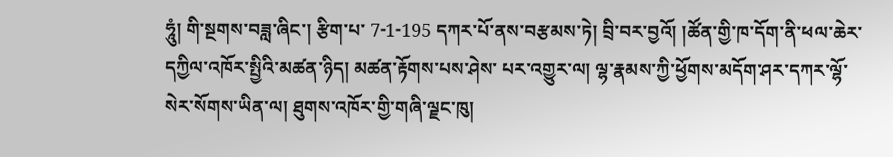ཧཱུཾ། གི་སྔགས་བཟླ་ཞིང་། རྩིག་པ་ 7-1-195 དཀར་པོ་ནས་བརྩམས་ཏེ། བྲི་བར་བྱའོ། །ཚོན་གྱི་ཁ་དོག་ནི་ཕལ་ཆེར་དཀྱིལ་འཁོར་སྤྱིའི་མཚན་ཉིད། མཚན་རྟོགས་པས་ཤེས་ པར་འགྱུར་ལ། ལྷ་རྣམས་ཀྱི་ཕྱོགས་མདོག་ཤར་དཀར་ལྷོ་སེར་སོགས་ཡིན་ལ། ཐུགས་འཁོར་གྱི་གཞི་ལྗང་ཁུ།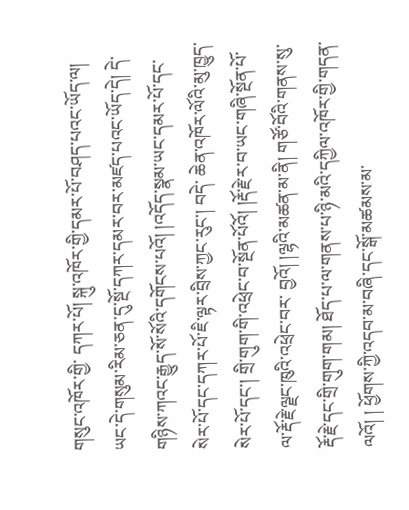གསུང་འཁོར་གྱི་ དཀར་པོ། སྐུ་འཁོར་གྱི་དམར་པོ་བཤད་པའང་ཡོད་ལ། ཡང་དེ་གསུམ་རིམ་ཅན་དུ་སྔོ་དཀར་དམར་བར་མཛད་པའང་ཡོད་དེ། དེ་གཉིས་ཀའང་རྒྱུད་སོ་སོའི་དགོངས་པའོ། །འདོད་སྣམ་ཡང་དམར་པོ་དང་སེར་པོ་དང་དཀར་པོ་ཇི་ལྟར་བྲིས་ཀྱང་རུང་། བདེ་ ཆེན་འཁོར་ལོའི་མུ་ཁྱུད་སེར་པོ་དང་། གྲི་གུག་གི་འཕྲེང་བ་སྔོན་པོའོ། །རྡོ་རྗེ་ར་བ་ཡང་གཞི་སྔོན་པོ་ལ་རྡོ་རྗེ་ལྗང་ཁུའི་འཕྲེང་བར་ བྱའོ། །ལྷའི་མཚན་མ་ནི། གཙོ་བོའི་གནས་སུ་རྡོ་རྗེ་དང་གྲི་གུག་གམ། ཐོད་པ་ལ་གནས་པ་ཉི་མའི་དཀྱིལ་འཁོར་གྱི་གདན་ལའོ། ། ཕྱོགས་ཀྱི་འདབ་མ་བཞི་དང་སྒོ་མཚམས་མ་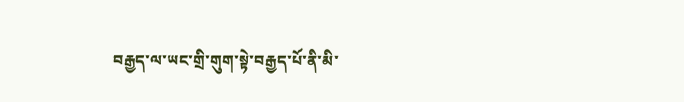བརྒྱད་ལ་ཡང་གྲི་གུག་སྟེ་བརྒྱད་པོ་ནི་མི་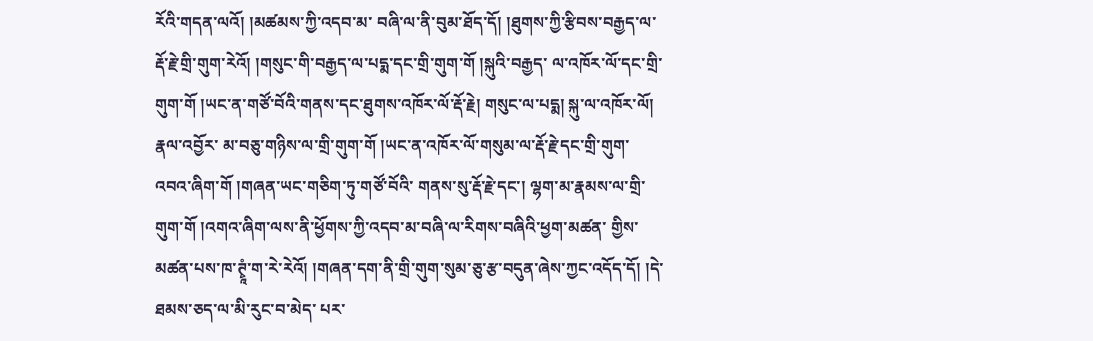རོའི་གདན་ལའོ། །མཚམས་ཀྱི་འདབ་མ་ བཞི་ལ་ནི་བུམ་ཐོད་དོ། །ཐུགས་ཀྱི་རྩིབས་བརྒྱད་ལ་རྡོ་རྗེ་གྲི་གུག་རེའོ། །གསུང་གི་བརྒྱད་ལ་པདྨ་དང་གྲི་གུག་གོ །སྐུའི་བརྒྱད་ ལ་འཁོར་ལོ་དང་གྲི་གུག་གོ །ཡང་ན་གཙོ་བོའི་གནས་དང་ཐུགས་འཁོར་ལོ་རྡོ་རྗེ། གསུང་ལ་པདྨ། སྐུ་ལ་འཁོར་ལོ། རྣལ་འབྱོར་ མ་བཅུ་གཉིས་ལ་གྲི་གུག་གོ །ཡང་ན་འཁོར་ལོ་གསུམ་ལ་རྡོ་རྗེ་དང་གྲི་གུག་འབའ་ཞིག་གོ །གཞན་ཡང་གཅིག་ཏུ་གཙོ་བོའི་ གནས་སུ་རྡོ་རྗེ་དང་། ལྷག་མ་རྣམས་ལ་གྲི་གུག་གོ །འགའ་ཞིག་ལས་ནི་ཕྱོགས་ཀྱི་འདབ་མ་བཞི་ལ་རིགས་བཞིའི་ཕྱག་མཚན་ གྱིས་མཚན་པས་ཁ་ཊྭཱཾ་ག་རེ་རེའོ། །གཞན་དག་ནི་གྲི་གུག་སུམ་ཅུ་རྩ་བདུན་ཞེས་ཀྱང་འདོད་དོ། །དེ་ཐམས་ཅད་ལ་མི་རུང་བ་མེད་ པར་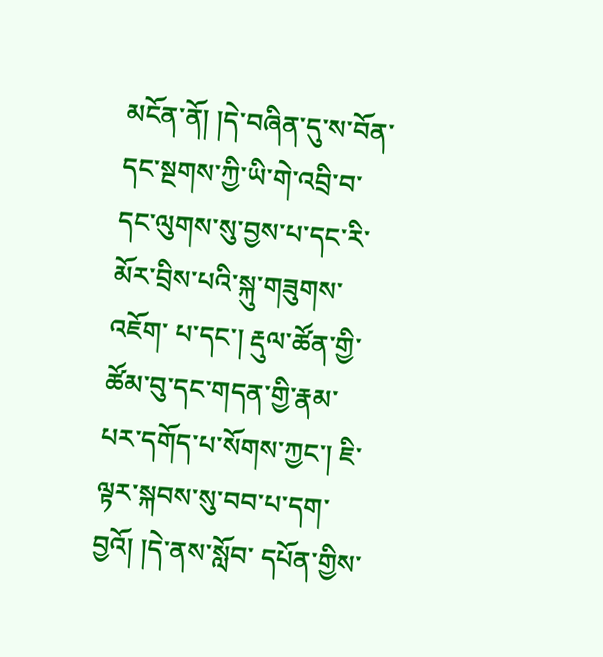མངོན་ནོ། །དེ་བཞིན་དུ་ས་བོན་དང་སྔགས་ཀྱི་ཡི་གེ་འབྲི་བ་དང་ལུགས་སུ་བྱས་པ་དང་རི་མོར་བྲིས་པའི་སྐུ་གཟུགས་འཇོག་ པ་དང་། རྡུལ་ཚོན་གྱི་ཚོམ་བུ་དང་གདན་གྱི་རྣམ་པར་དགོད་པ་སོགས་ཀྱང་། ཇི་ལྟར་སྐབས་སུ་བབ་པ་དག་བྱའོ། །དེ་ནས་སློབ་ དཔོན་གྱིས་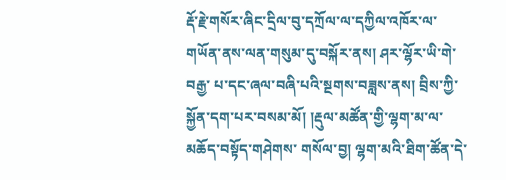རྡོ་རྗེ་གསོར་ཞིང་དྲིལ་བུ་དཀྲོལ་ལ་དཀྱིལ་འཁོར་ལ་གཡོན་ནས་ལན་གསུམ་དུ་བསྐོར་ནས། ཤར་ལྷོར་ཡི་གེ་བརྒྱ་ པ་དང་ཞལ་བཞི་པའི་སྔགས་བཟླས་ནས། བྲིས་ཀྱི་སྐྱོན་དག་པར་བསམ་མོ། །རྡུལ་མཚོན་གྱི་ལྷག་མ་ལ་མཆོད་བསྟོད་གཤེགས་ གསོལ་བྱ། ལྷག་མའི་ཐིག་ཚོན་དེ་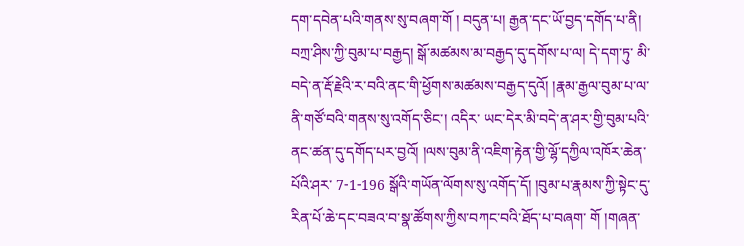དག་དབེན་པའི་གནས་སུ་བཞག་གོ ། བདུན་པ། རྒྱན་དང་ཡོ་བྱད་དགོད་པ་ནི། བཀྲ་ཤིས་ཀྱི་བུམ་པ་བརྒྱད། སྒོ་མཚམས་མ་བརྒྱད་དུ་དགོས་པ་ལ། དེ་དག་ཏུ་ མི་བདེ་ན་རྡོ་རྗེའི་ར་བའི་ནང་གི་ཕྱོགས་མཚམས་བརྒྱད་དུའོ། །རྣམ་རྒྱལ་བུམ་པ་ལ་ནི་གཙོ་བའི་གནས་སུ་འགོད་ཅིང་། འདིར་ ཡང་དེར་མི་བདེ་ན་ཤར་གྱི་བུམ་པའི་ནང་ཚན་དུ་དགོད་པར་བྱའོ། །ལས་བུམ་ནི་འཇིག་རྟེན་གྱི་ལྷོ་དཀྱིལ་འཁོར་ཆེན་པོའི་ཤར་ 7-1-196 སྒོའི་གཡོན་ལོགས་སུ་འགོད་དོ། །བུམ་པ་རྣམས་ཀྱི་སྟེང་དུ་རིན་པོ་ཆེ་དང་བཟའ་བ་སྣ་ཚོགས་ཀྱིས་བཀང་བའི་ཐོད་པ་བཞག་ གོ །གཞན་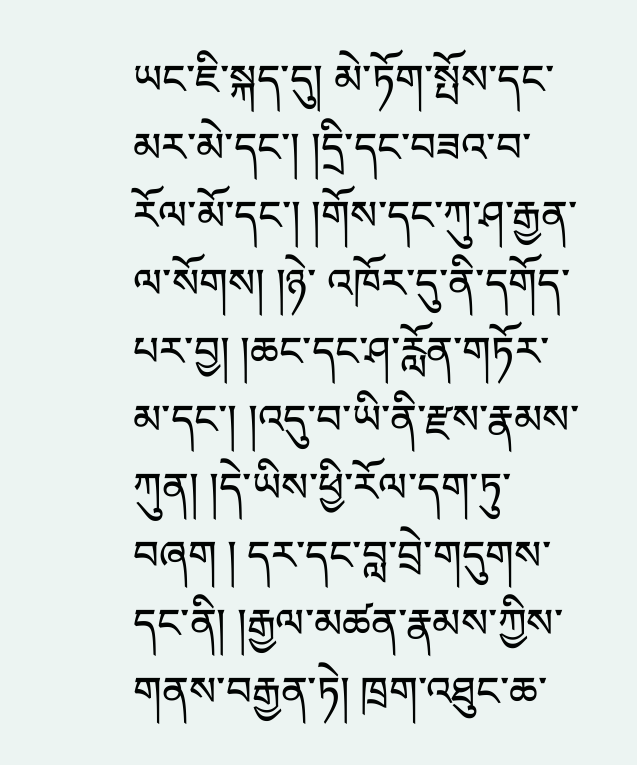ཡང་ཇི་སྐད་དུ། མེ་ཏོག་སྤོས་དང་མར་མེ་དང་། །དྲི་དང་བཟའ་བ་རོལ་མོ་དང་། །གོས་དང་ཀུ་ཤ་རྒྱན་ལ་སོགས། །ཉེ་ འཁོར་དུ་ནི་དགོད་པར་བྱ། །ཆང་དང་ཤ་རློན་གཏོར་མ་དང་། །འདུ་བ་ཡི་ནི་རྫས་རྣམས་ཀུན། །དེ་ཡིས་ཕྱི་རོལ་དག་ཏུ་བཞག ། དར་དང་བླ་བྲེ་གདུགས་དང་ནི། །རྒྱལ་མཚན་རྣམས་ཀྱིས་གནས་བརྒྱན་ཏེ། ཁྲག་འཐུང་ཆ་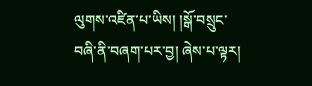ལུགས་འཛིན་པ་ཡིས། །སྒོ་བསྲུང་ བཞི་ནི་བཞག་པར་བྱ། ཞེས་པ་ལྟར།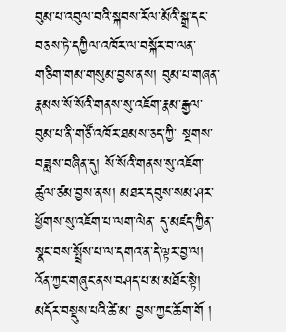བུམ་པ་འབུལ་བའི་སྐབས་རོལ་མོའི་སྒྲ་དང་བཅས་ཏེ་དཀྱིལ་འཁོར་ལ་བསྐོར་བ་ལན་ གཅིག་གམ་གསུམ་བྱས་ནས། བུམ་པ་གཞན་རྣམས་སོ་སོའི་གནས་སུ་འཇོག་རྣམ་རྒྱལ་བུམ་པ་ནི་གཙོ་འཁོར་ཐམས་ཅད་ཀྱི་ སྔགས་བཟླས་བཞིན་དུ། སོ་སོའི་གནས་སུ་འཇོག་ཚུལ་ཙམ་བྱས་ནས། མཐར་དབུས་སམ་ཤར་ཕྱོགས་སུ་འཇོག་པ་ལག་ལེན་ དུ་མཛད་ཀྱིན་སྣང་བས་སྤྲོས་པ་ལ་དགའ་ན་དེ་ལྟར་བྱ་ལ། འོན་ཀྱང་གཞུང་ནས་བཤད་པ་མ་མཐོང་སྟེ། མདོར་བསྡུས་པའི་ཚེ་མ་ བྱས་ཀྱང་ཆོག་གོ །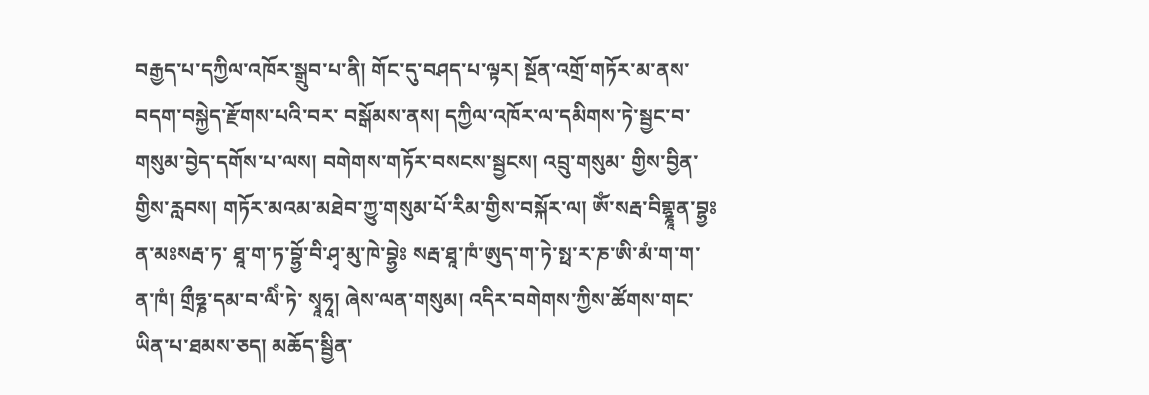བརྒྱད་པ་དཀྱིལ་འཁོར་སྒྲུབ་པ་ནི། གོང་དུ་བཤད་པ་ལྟར། སྔོན་འགྲོ་གཏོར་མ་ནས་བདག་བསྐྱེད་རྫོགས་པའི་བར་ བསྒོམས་ནས། དཀྱིལ་འཁོར་ལ་དམིགས་ཏེ་སྦྱང་བ་གསུམ་བྱེད་དགོས་པ་ལས། བགེགས་གཏོར་བསངས་སྦྱངས། འབྲུ་གསུམ་ གྱིས་བྱིན་གྱིས་རླབས། གཏོར་མའམ་མཐེབ་ཀྱུ་གསུམ་པོ་རིམ་གྱིས་བསྐོར་ལ། ༀ་སརྦ་བིགྷྣཱན་བྷྱཿ ན་མཿསརྦ་ཏ་ ཐཱ་ག་ཏ་བྷྱོ་བི་ཤྭ་མུ་ཁེ་བྷྱེཿ སརྦ་ཐཱ་ཁཾ་ཨུད་ག་ཏེ་སྥ་ར་ཎ་ཨི་མཾ་ག་ག་ན་ཁཾ། གྲྀཧྞ་དམ་བ་ལིཾ་ཏེ་ སྭཱཧཱ། ཞེས་ལན་གསུམ། འདིར་བགེགས་ཀྱིས་ཚོགས་གང་ཡིན་པ་ཐམས་ཅད། མཆོད་སྦྱིན་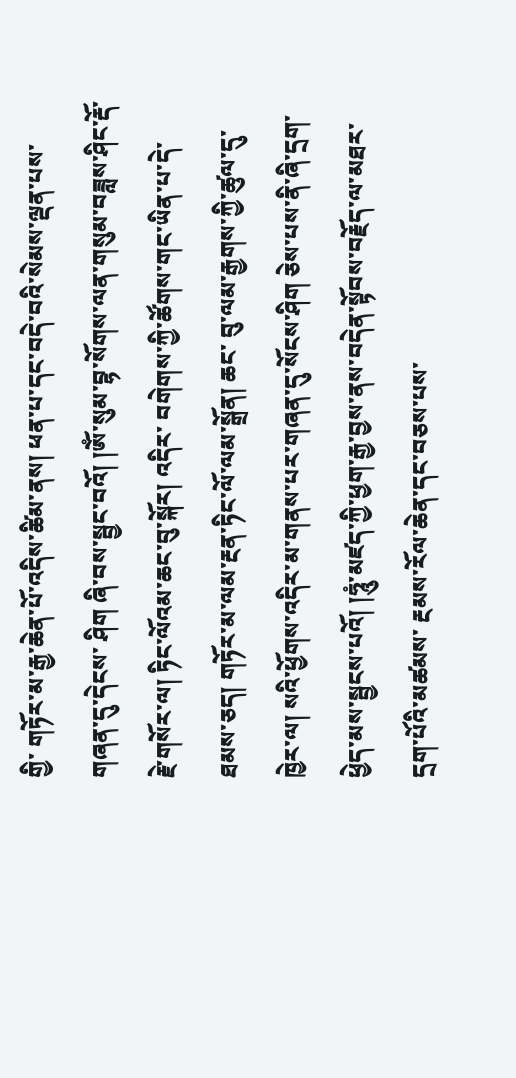གྱི་ གཏོར་མ་རྒྱ་ཆེན་པོ་འདིས་ཚིམ་ནས། ཕན་པ་དང་བདེ་བའི་སེམས་ལྡན་པས་གཞན་དུ་དེངས་ ཤིག ཞི་བས་སྦྱང་བའོ། །ༀ་སུམ་བྷ་སོགས་ལན་གསུམ་བཟླས་ཤིང་རྡོ་རྗེ་གསོར་ལ། ཏིང་ལོའམ་ཆང་བུ་སྐོར། འདིར་ བགེགས་ཀྱི་ཚོགས་གང་ཡིན་པ་དེ་ཐམས་ཅད། གཏོར་མ་ལམ་རྔན་ཏིང་ལོ་ལམ་སྒྲོན། ཆང་ བུ་ལམ་རྒྱགས་ཀྱི་ཚུལ་དུ་ཁྱེར་ལ། སའི་ཕྱོགས་འདིར་མ་གནས་པར་གཞན་དུ་སོངས་ཤིག ཅེས་པས་ནི་ཞི་དྲག་ཕྱེད་མས་སྦྱངས་པའོ། །ཧཱུཾ་མཛད་ཀྱི་ཕྱག་རྒྱ་བྱས་ནས་བདེན་སྟོབས་བརྗོད་ལ་མཐར་དྲག་པོའི་མཚམས་ རྔམས་རོལ་ཆེན་དང་བཅས་པས་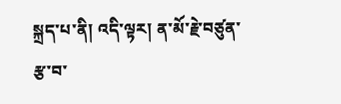སྐྲད་པ་ནི། འདི་ལྟར། ན་མོ་རྗེ་བཙུན་རྩ་བ་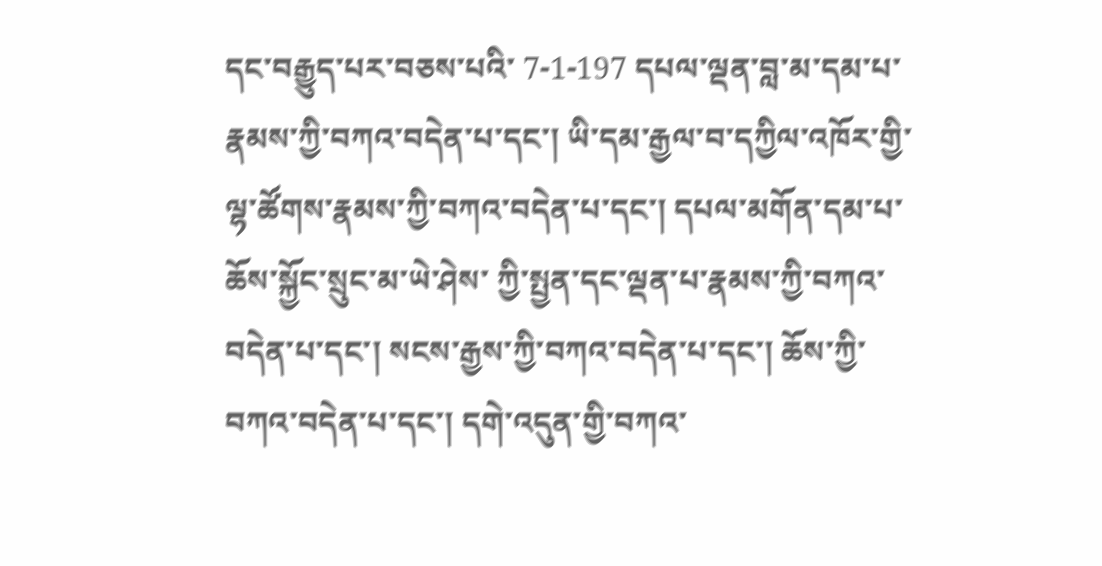དང་བརྒྱུད་པར་བཅས་པའི་ 7-1-197 དཔལ་ལྡན་བླ་མ་དམ་པ་རྣམས་ཀྱི་བཀའ་བདེན་པ་དང་། ཡི་དམ་རྒྱལ་བ་དཀྱིལ་འཁོར་གྱི་ ལྷ་ཚོགས་རྣམས་ཀྱི་བཀའ་བདེན་པ་དང་། དཔལ་མགོན་དམ་པ་ཆོས་སྐྱོང་སྲུང་མ་ཡེ་ཤེས་ ཀྱི་སྤྱན་དང་ལྡན་པ་རྣམས་ཀྱི་བཀའ་བདེན་པ་དང་། སངས་རྒྱས་ཀྱི་བཀའ་བདེན་པ་དང་། ཆོས་ཀྱི་བཀའ་བདེན་པ་དང་། དགེ་འདུན་གྱི་བཀའ་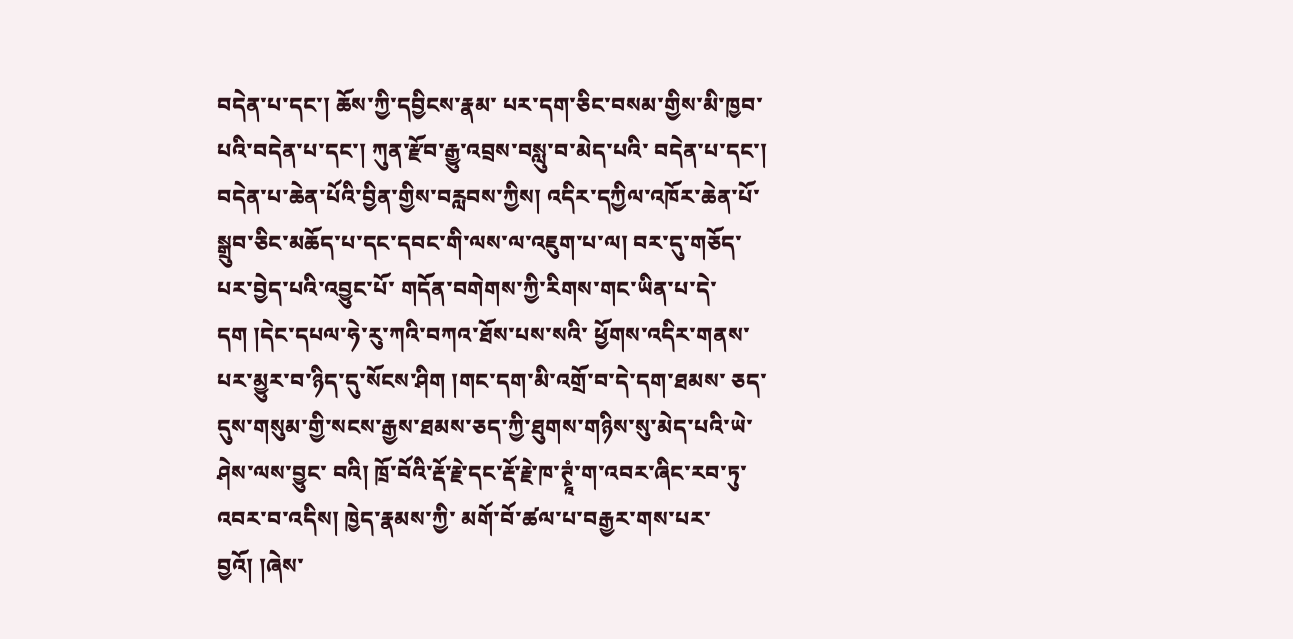བདེན་པ་དང་། ཆོས་ཀྱི་དབྱིངས་རྣམ་ པར་དག་ཅིང་བསམ་གྱིས་མི་ཁྱབ་པའི་བདེན་པ་དང་། ཀུན་རྫོབ་རྒྱུ་འབྲས་བསླུ་བ་མེད་པའི་ བདེན་པ་དང་། བདེན་པ་ཆེན་པོའི་བྱིན་གྱིས་བརླབས་ཀྱིས། འདིར་དཀྱིལ་འཁོར་ཆེན་པོ་ སྒྲུབ་ཅིང་མཆོད་པ་དང་དབང་གི་ལས་ལ་འཇུག་པ་ལ། བར་དུ་གཅོད་པར་བྱེད་པའི་འབྱུང་པོ་ གདོན་བགེགས་ཀྱི་རིགས་གང་ཡིན་པ་དེ་དག །དེང་དཔལ་ཧེ་རུ་ཀའི་བཀའ་ཐོས་པས་སའི་ ཕྱོགས་འདིར་གནས་པར་མྱུར་བ་ཉིད་དུ་སོངས་ཤིག །གང་དག་མི་འགྲོ་བ་དེ་དག་ཐམས་ ཅད་དུས་གསུམ་གྱི་སངས་རྒྱས་ཐམས་ཅད་ཀྱི་ཐུགས་གཉིས་སུ་མེད་པའི་ཡེ་ཤེས་ལས་བྱུང་ བའི། ཁྲོ་བོའི་རྡོ་རྗེ་དང་རྡོ་རྗེ་ཁ་ཊྭཱཾ་ག་འབར་ཞིང་རབ་ཏུ་འབར་བ་འདིས། ཁྱེད་རྣམས་ཀྱི་ མགོ་བོ་ཚལ་པ་བརྒྱར་གས་པར་བྱའོ། །ཞེས་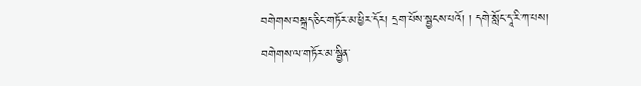བགེགས་བསྐྲད་ཅིང་གཏོར་མ་ཕྱིར་དོར། དྲག་པོས་སྦྱངས་པའོ། ། དགེ་སློང་དཱ་རི་ཀ་པས། བགེགས་ལ་གཏོར་མ་སྦྱིན་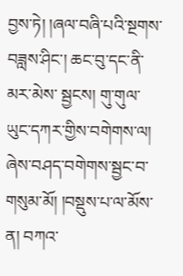བྱས་ཏེ། །ཞལ་བཞི་པའི་སྔགས་བཟླས་ཤིང་། ཆང་བུ་དང་ནི་མར་མེས་ སྦྱངས། གུ་གུལ་ཡུང་དཀར་གྱིས་བགེགས་ལ། ཞེས་བཤད་བགེགས་སྦྱང་བ་གསུམ་མོ། །བསྡུས་པ་ལ་མོས་ན། བཀའ་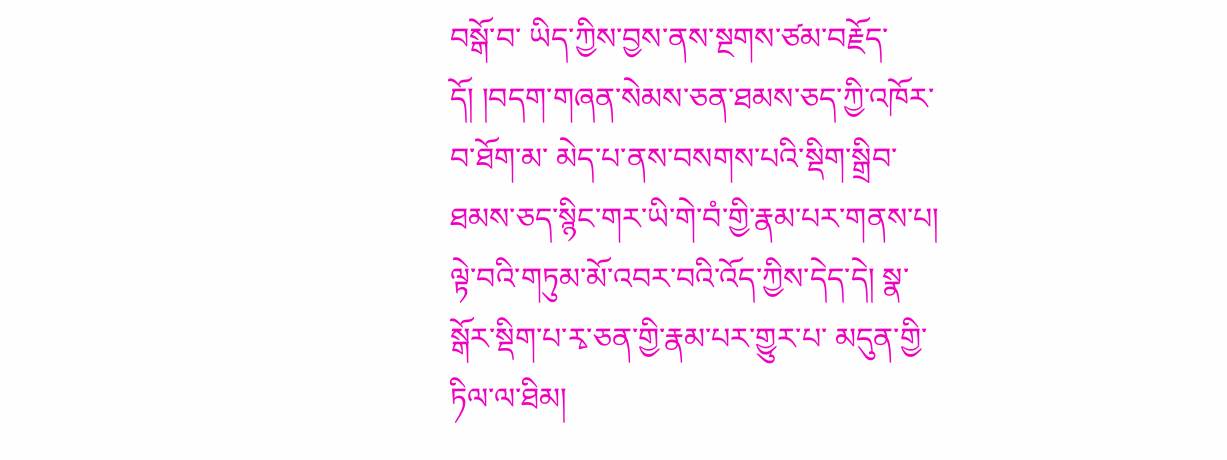བསྒོ་བ་ ཡིད་ཀྱིས་བྱས་ནས་སྔགས་ཙམ་བརྗོད་དོ། །བདག་གཞན་སེམས་ཅན་ཐམས་ཅད་ཀྱི་འཁོར་བ་ཐོག་མ་ མེད་པ་ནས་བསགས་པའི་སྡིག་སྒྲིབ་ཐམས་ཅད་སྙིང་གར་ཡི་གེ་བཾ་གྱི་རྣམ་པར་གནས་པ། ལྟེ་བའི་གཏུམ་མོ་འབར་བའི་འོད་ཀྱིས་དེད་དེ། སྣ་སྒོར་སྡིག་པ་རྭ་ཅན་གྱི་རྣམ་པར་གྱུར་པ་ མདུན་གྱི་ཏིལ་ལ་ཐིམ།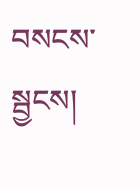བསངས་སྦྱངས།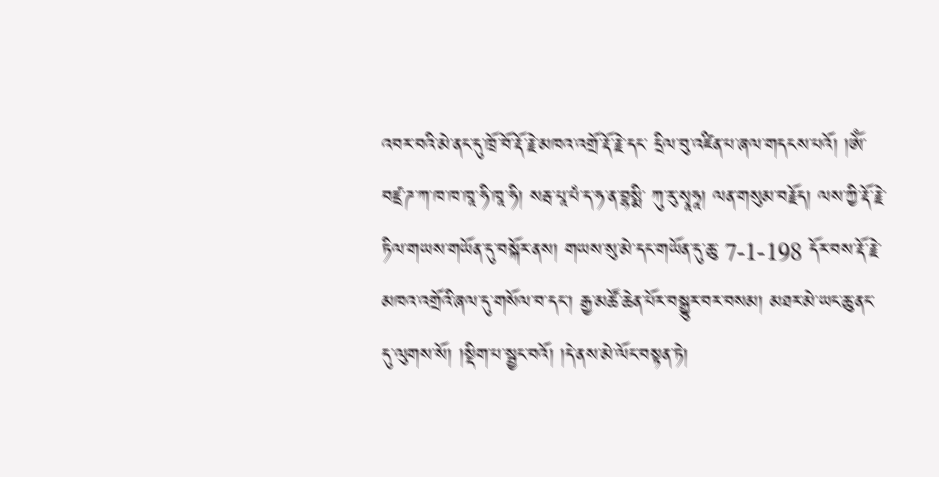འབར་བའི་མེ་ནང་དུ་ཁྲོ་བོ་རྡོ་རྗེ་མཁའ་འགྲོ་རྡོ་རྗེ་དང་ དྲིལ་བུ་འཛིན་པ་ཞལ་གདངས་པའོ། །ༀ་བཛྲ་ཌ་ཀ་ཁ་ཁ་ཁཱ་ཧི་ཁཱ་ཧི། སརྦ་པཱ་པཾ་ད་ཧ་ན་བྷསྨི་ ཀུ་རུ་སྭཱཧཱ། ལན་གསུམ་བརྗོད། ལས་ཀྱི་རྡོ་རྗེ་ཏིལ་གཡས་གཡོན་དུ་བསྐོར་ནས། གཡས་སུ་མེ་དང་གཡོན་དུ་ཆུ་ 7-1-198 དོར་བས་རྡོ་རྗེ་མཁའ་འགྲོའི་ཞལ་དུ་གསོལ་བ་དང་། རྒྱ་མཚོ་ཆེན་པོར་བསྒྱུར་བར་བསམ། མཐར་མེ་ཡང་ཆུ་ནང་དུ་ལུགས་སོ། །སྡིག་པ་སྦྱང་བའོ། །དེ་ནས་མེ་ལོང་བསྟན་ཏེ།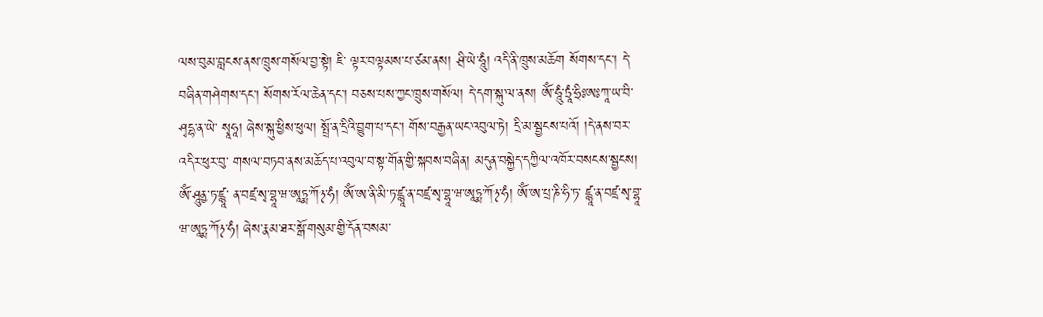ལས་བུམ་བླངས་ནས་ཁྲུས་གསོལ་བྱ་སྟེ། ཇི་ ལྟར་བལྟམས་པ་ཙམ་ནས། ཤྲི་ཡེ་ཧཱུཾ། འདི་ནི་ཁྲུས་མཆོག སོགས་དང་། དེ་བཞིན་གཤེགས་དང་། སོགས་རོལ་ཆེན་དང་། བཅས་པས་ཀྱང་ཁྲུས་གསོལ། དེ་དག་སྐུ་ལ་ནས། ༀ་ཧཱུཾ་ཏྲཱཾ་ཧྲིཿཨཿཀཱ་ཡ་བི་ཤྭདྷ་ན་ཡེ་ སྭཱཧཱ། ཞེས་སྐུ་ཕྱིས་ཕུལ། སྤྲོ་ན་དྲིའི་བྱུག་པ་དང་། གོས་བརྒྱན་ཡང་འབུལ་ཏེ། དྲི་མ་སྦྱངས་པའོ། །དེ་ནས་བར་འདིར་ཕུར་བུ་ གསལ་བཏབ་ནས་མཆོད་པ་འབུལ་བ་སྟ་གོན་གྱི་སྐབས་བཞིན། མདུན་བསྐྱེད་དཀྱིལ་འཁོར་བསངས་སྦྱངས། ༀ་ཤཱུནྱ་ཏ་ཛྙཱ་ ན་བཛྲ་སྭ་བྷཱ་ཝ་ཨཱཏྨ་ཀོ྅་ཧཾ། ༀ་ཨ་ནི་མི་ཏ་ཛྙཱ་ན་བཛྲ་སྭ་བྷཱ་ཝ་ཨཱཏྨ་ཀོ྅་ཧཾ། ༀ་ཨ་པྲ་ཎི་ཧི་ཏ་ ཛྙཱ་ན་བཛྲ་སྭ་བྷཱ་ཝ་ཨཱཏྨ་ཀོ྅་ཧཾ། ཞེས་རྣམ་ཐར་སྒོ་གསུམ་གྱི་དོན་བསམ་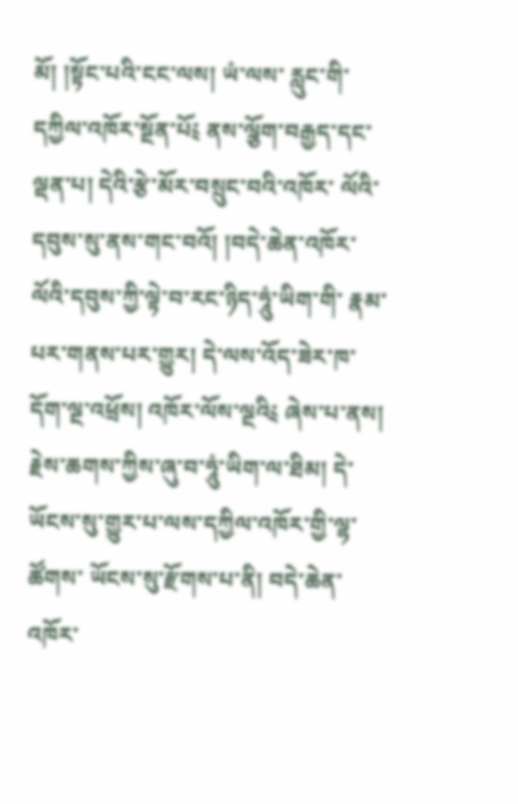མོ། །སྟོང་པའི་ངང་ལས། ཡཾ་ལས་ རླུང་གི་དཀྱིལ་འཁོར་སྔོན་པོ༴ ནས་ལྕོག་བརྒྱད་དང་ལྡན་པ། དེའི་རྩེ་མོར་བསྲུང་བའི་འཁོར་ ལོའི་དབུས་སུ་ནས་གང་བའོ། །བདེ་ཆེན་འཁོར་ལོའི་དབུས་ཀྱི་ལྟེ་བ་རང་ཉིད་ཧཱུཾ་ཡིག་གི་ རྣམ་པར་གནས་པར་གྱུར། དེ་ལས་འོད་ཟེར་ཁ་དོག་ལྔ་འཕྲོས། འཁོར་ལོས་ལྔའི༴ ཞེས་པ་ནས། རྗེས་ཆགས་ཀྱིས་ཞུ་བ་ཧཱུཾ་ཡིག་ལ་ཐིམ། དེ་ཡོངས་སུ་གྱུར་པ་ལས་དཀྱིལ་འཁོར་གྱི་ལྷ་ཚོགས་ ཡོངས་སུ་རྫོགས་པ་ནི། བདེ་ཆེན་འཁོར་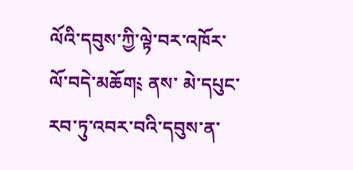ལོའི་དབུས་ཀྱི་ལྟེ་བར་འཁོར་ལོ་བདེ་མཆོག༴ ནས་ མེ་དཔུང་རབ་ཏུ་འབར་བའི་དབུས་ན་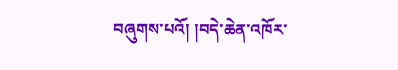བཞུགས་པའོ། །བདེ་ཆེན་འཁོར་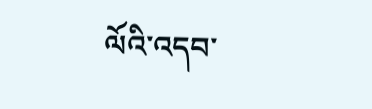ལོའི་འདབ་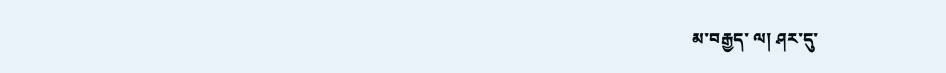མ་བརྒྱད་ ལ། ཤར་དུ་